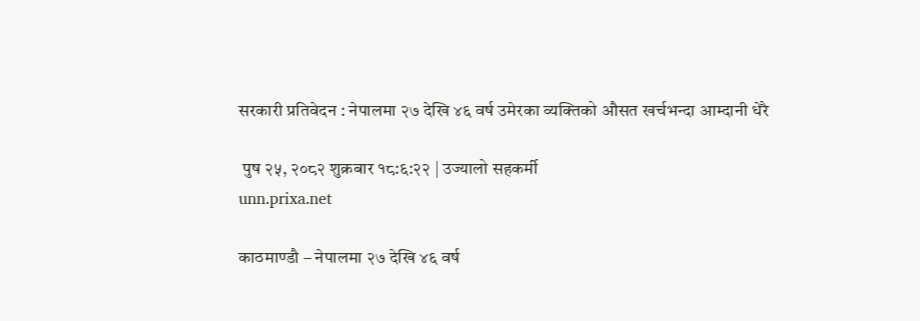सरकारी प्रतिवेदन : नेपालमा २७ देखि ४६ वर्ष उमेरका व्यक्तिको औसत खर्चभन्दा आम्दानी धेरै

 पुष २५, २०८२ शुक्रबार १८:६:२२ | उज्यालो सहकर्मी
unn.prixa.net

काठमाण्डौ – नेपालमा २७ देखि ४६ वर्ष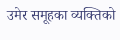उमेर समूहका व्यक्तिको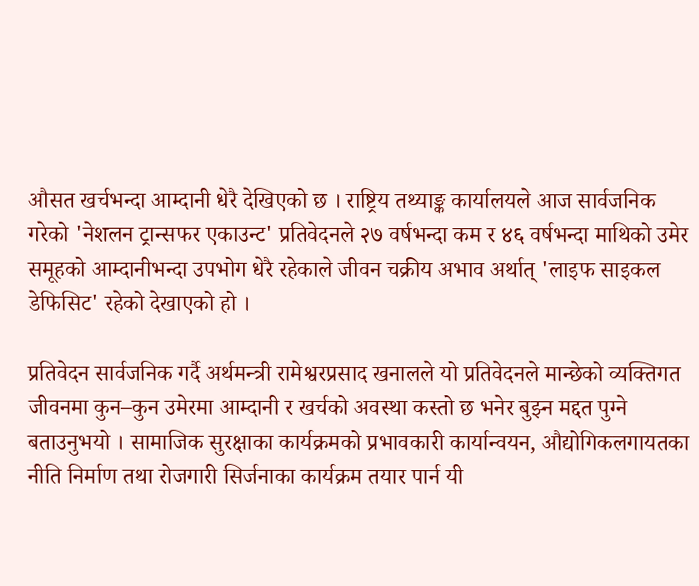औसत खर्चभन्दा आम्दानी धेरै देखिएको छ । राष्ट्रिय तथ्याङ्क कार्यालयले आज सार्वजनिक गरेको 'नेशलन ट्रान्सफर एकाउन्ट' प्रतिवेदनले २७ वर्षभन्दा कम र ४६ वर्षभन्दा माथिको उमेर समूहको आम्दानीभन्दा उपभोग धेरै रहेकाले जीवन चक्रीय अभाव अर्थात् 'लाइफ साइकल डेफिसिट' रहेको देखाएको हो ।

प्रतिवेदन सार्वजनिक गर्दै अर्थमन्त्री रामेश्वरप्रसाद खनालले यो प्रतिवेदनले मान्छेको व्यक्तिगत जीवनमा कुन–कुन उमेरमा आम्दानी र खर्चको अवस्था कस्तो छ भनेर बुझ्न मद्दत पुग्ने बताउनुभयो । सामाजिक सुरक्षाका कार्यक्रमको प्रभावकारी कार्यान्वयन, औद्योगिकलगायतका नीति निर्माण तथा रोजगारी सिर्जनाका कार्यक्रम तयार पार्न यी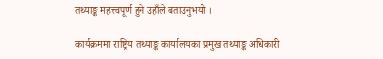तथ्याङ्क महत्त्वपूर्ण हुने उहाँले बताउनुभयो ।

कार्यक्रममा राष्ट्रिय तथ्याङ्क कार्यालयका प्रमुख तथ्याङ्क अधिकारी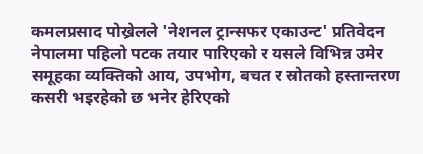कमलप्रसाद पोख्रेलले 'नेशनल ट्रान्सफर एकाउन्ट' प्रतिवेदन नेपालमा पहिलो पटक तयार पारिएको र यसले विभिन्न उमेर समूहका व्यक्तिको आय, उपभोग, बचत र स्रोतको हस्तान्तरण कसरी भइरहेको छ भनेर हेरिएको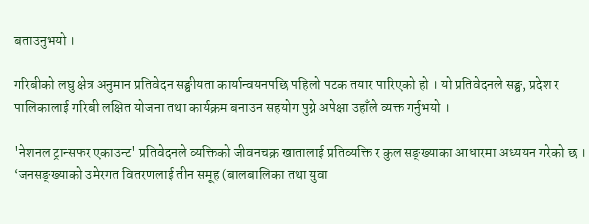बताउनुभयो ।

गरिबीको लघु क्षेत्र अनुमान प्रतिवेदन सङ्घीयता कार्यान्वयनपछि पहिलो पटक तयार पारिएको हो । यो प्रतिवेदनले सङ्घ, प्रदेश र पालिकालाई गरिबी लक्षित योजना तथा कार्यक्रम बनाउन सहयोग पुग्ने अपेक्षा उहाँले व्यक्त गर्नुभयो ।

'नेशनल ट्रान्सफर एकाउन्ट' प्रतिवेदनले व्यक्तिको जीवनचक्र खातालाई प्रतिव्यक्ति र कुल सङ्ख्याका आधारमा अध्ययन गरेको छ । ‘जनसङ्ख्याको उमेरगत वितरणलाई तीन समूह (बालबालिका तथा युवा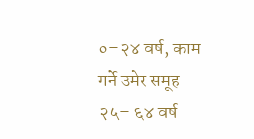०–२४ वर्ष, काम गर्ने उमेर समूह २५– ६४ वर्ष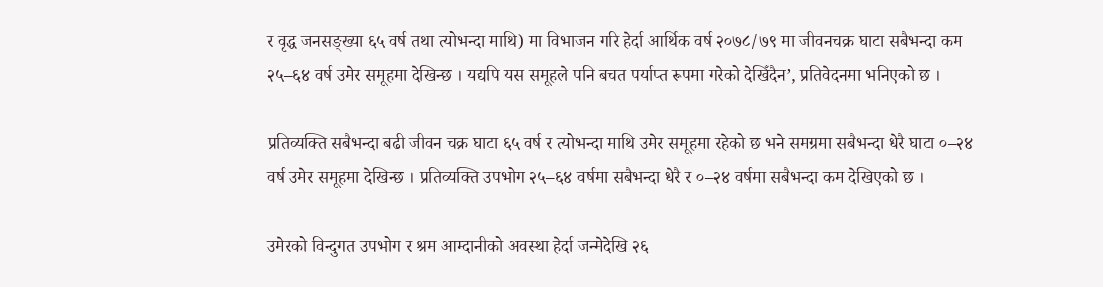र वृद्ध जनसङ्ख्या ६५ वर्ष तथा त्योभन्दा माथि) मा विभाजन गरि हेर्दा आर्थिक वर्ष २०७८/७९ मा जीवनचक्र घाटा सबैभन्दा कम २५–६४ वर्ष उमेर समूहमा देखिन्छ । यद्यपि यस समूहले पनि बचत पर्याप्त रूपमा गरेको देखिँदैन’, प्रतिवेदनमा भनिएको छ ।

प्रतिव्यक्ति सबैभन्दा बढी जीवन चक्र घाटा ६५ वर्ष र त्योभन्दा माथि उमेर समूहमा रहेको छ भने समग्रमा सबैभन्दा धेरै घाटा ०–२४ वर्ष उमेर समूहमा देखिन्छ । प्रतिव्यक्ति उपभोग २५–६४ वर्षमा सबैभन्दा धेरै र ०–२४ वर्षमा सबैभन्दा कम देखिएको छ ।

उमेरको विन्दुगत उपभोग र श्रम आम्दानीको अवस्था हेर्दा जन्मेदेखि २६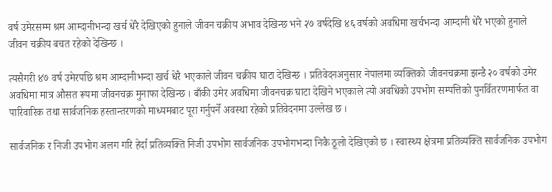वर्ष उमेरसम्म श्रम आम्दानीभन्दा खर्च धेरै देखिएको हुनाले जीवन चक्रीय अभाव देखिन्छ भने २७ वर्षदेखि ४६ वर्षको अवधिमा खर्चभन्दा आम्दानी धेरै भएको हुनाले जीवन चक्रीय बचत रहेको देखिन्छ ।

त्यसैगरी ४७ वर्ष उमेरपछि श्रम आम्दानीभन्दा खर्च धेरै भएकाले जीवन चक्रीय घाटा देखिन्छ । प्रतिवेदनअनुसार नेपालमा व्यक्तिको जीवनचक्रमा झन्डै २० वर्षको उमेर अवधिमा मात्र औसत रूपमा जीवनचक्र मुनाफा देखिन्छ । बाँकी उमेर अवधिमा जीवनचक्र घाटा देखिने भएकाले त्यो अवधिको उपभोग सम्पत्तिको पुनर्वितरणमार्फत वा पारिवारिक तथा सार्वजनिक हस्तान्तरणको माध्यमबाट पूरा गर्नुपर्ने अवस्था रहेको प्रतिवेदनमा उल्लेख छ ।

सार्वजनिक र निजी उपभोग अलग गरि हेर्दा प्रतिव्यक्ति निजी उपभोग सार्वजनिक उपभोगभन्दा निकै ठूलो देखिएको छ । स्वास्थ्य क्षेत्रमा प्रतिव्यक्ति सार्वजनिक उपभोग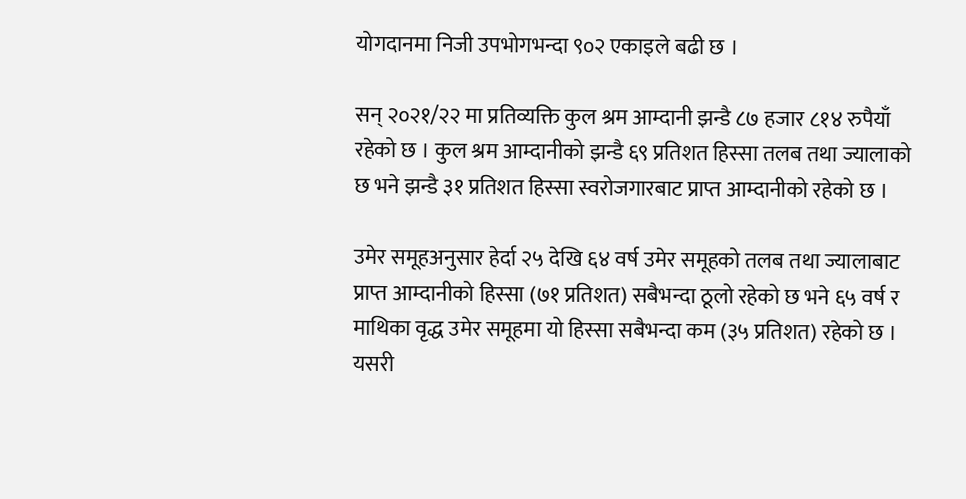योगदानमा निजी उपभोगभन्दा ९०२ एकाइले बढी छ ।

सन् २०२१/२२ मा प्रतिव्यक्ति कुल श्रम आम्दानी झन्डै ८७ हजार ८१४ रुपैयाँ रहेको छ । कुल श्रम आम्दानीको झन्डै ६९ प्रतिशत हिस्सा तलब तथा ज्यालाको छ भने झन्डै ३१ प्रतिशत हिस्सा स्वरोजगारबाट प्राप्त आम्दानीको रहेको छ ।

उमेर समूहअनुसार हेर्दा २५ देखि ६४ वर्ष उमेर समूहको तलब तथा ज्यालाबाट प्राप्त आम्दानीको हिस्सा (७१ प्रतिशत) सबैभन्दा ठूलो रहेको छ भने ६५ वर्ष र माथिका वृद्ध उमेर समूहमा यो हिस्सा सबैभन्दा कम (३५ प्रतिशत) रहेको छ । यसरी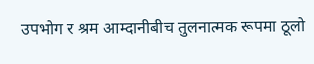उपभोग र श्रम आम्दानीबीच तुलनात्मक रूपमा ठूलो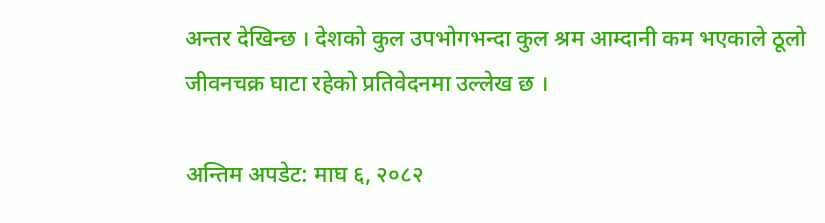अन्तर देखिन्छ । देशको कुल उपभोगभन्दा कुल श्रम आम्दानी कम भएकाले ठूलो जीवनचक्र घाटा रहेको प्रतिवेदनमा उल्लेख छ ।

अन्तिम अपडेट: माघ ६, २०८२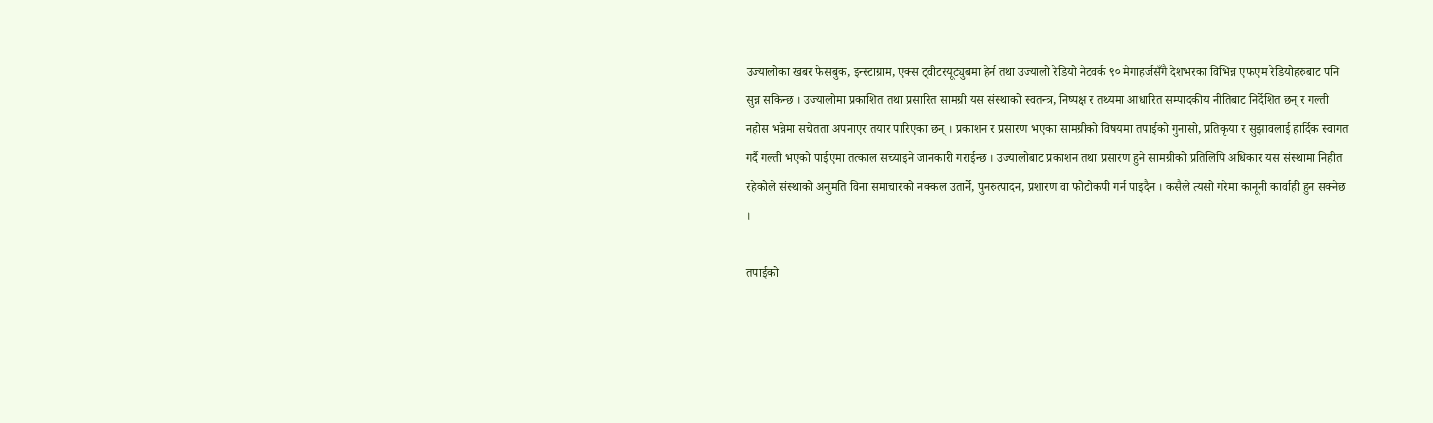उज्यालोका खबर फेसबुक, इन्स्टाग्राम, एक्स ट्वीटरयूट्युबमा हेर्न तथा उज्यालो रेडियो नेटवर्क ९० मेगाहर्जसँगै देशभरका विभिन्न एफएम रेडियोहरुबाट पनि सुन्न सकिन्छ । उज्यालोमा प्रकाशित तथा प्रसारित सामग्री यस संस्थाको स्वतन्त्र, निष्पक्ष र तथ्यमा आधारित सम्पादकीय नीतिबाट निर्देशित छन् र गल्ती नहोस भन्नेमा सचेतता अपनाएर तयार पारिएका छन् । प्रकाशन र प्रसारण भएका सामग्रीको विषयमा तपाईको गुनासो, प्रतिकृया र सुझावलाई हार्दिक स्वागत गर्दै गल्ती भएको पाईएमा तत्काल सच्याइने जानकारी गराईन्छ । उज्यालोबाट प्रकाशन तथा प्रसारण हुने सामग्रीको प्रतिलिपि अधिकार यस संस्थामा निहीत रहेकोले संस्थाको अनुमति विना समाचारको नक्कल उतार्ने, पुनरुत्पादन, प्रशारण वा फोटोकपी गर्न पाइदैन । कसैले त्यसो गरेमा कानूनी कार्वाही हुन सक्नेछ ।

तपाईको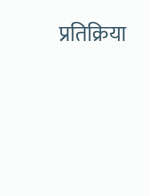प्रतिक्रिया